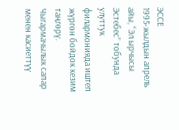ЭССЕ
1995-жылдын апрель айы, “Эл ырчысы Эстебес” тобунда улуттук филармонияда иштеп жүргөн бойдок кезим таңгөрү. Чыгармачылык сапар менен касиеттүү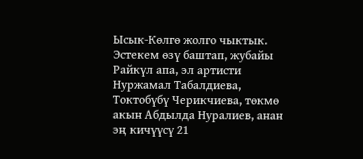Ысык-Көлгө жолго чыктык. Эстекем өзү баштап, жубайы Райкүл апа, эл артисти Нуржамал Табалдиева, Токтобүбү Черикчиева, төкмө акын Абдылда Нуралиев, анан эң кичүүсү 21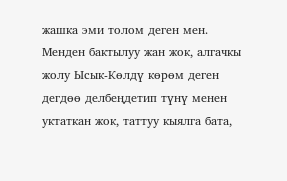жашка эми толом деген мен.
Менден бактылуу жан жок, алгачкы жолу Ысык-Көлдү көрөм деген дегдөө делбеңдетип түнү менен уктаткан жок, таттуу кыялга бата,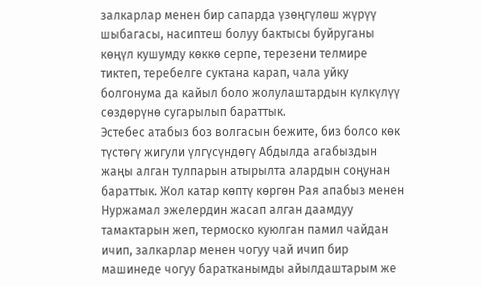залкарлар менен бир сапарда үзөңгүлөш жүрүү шыбагасы, насиптеш болуу бактысы буйруганы көңүл кушумду көккө серпе, терезени телмире тиктеп, теребелге суктана карап, чала уйку болгонума да кайыл боло жолулаштардын күлкүлүү сөздөрүнө сугарылып бараттык.
Эстебес атабыз боз волгасын бежите, биз болсо көк түстөгү жигули үлгүсүндөгү Абдылда агабыздын жаңы алган тулпарын атырылта алардын соңунан бараттык. Жол катар көптү көргөн Рая апабыз менен Нуржамал эжелердин жасап алган даамдуу тамактарын жеп, термоско куюлган памил чайдан ичип, залкарлар менен чогуу чай ичип бир машинеде чогуу баратканымды айылдаштарым же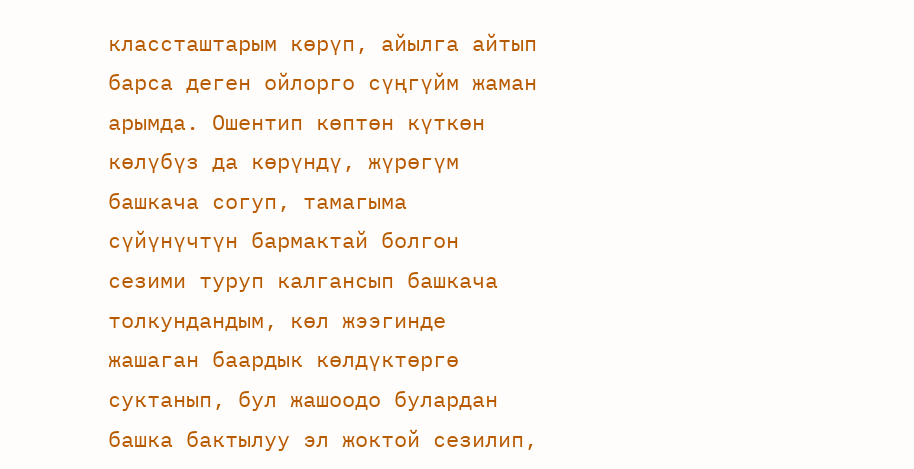классташтарым көрүп, айылга айтып барса деген ойлорго сүңгүйм жаман арымда. Ошентип көптөн күткөн көлүбүз да көрүндү, жүрөгүм башкача согуп, тамагыма сүйүнүчтүн бармактай болгон сезими туруп калгансып башкача толкундандым, көл жээгинде жашаган баардык көлдүктөргө суктанып, бул жашоодо булардан башка бактылуу эл жоктой сезилип,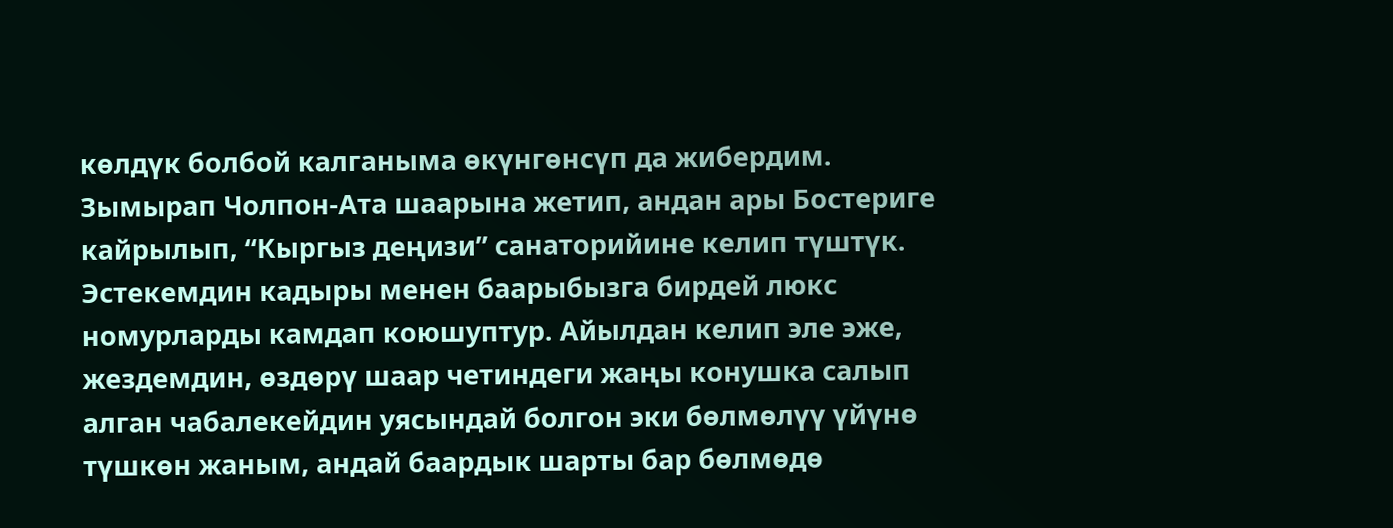көлдүк болбой калганыма өкүнгөнсүп да жибердим.
Зымырап Чолпон-Ата шаарына жетип, андан ары Бостериге кайрылып, “Кыргыз деңизи” санаторийине келип түштүк. Эстекемдин кадыры менен баарыбызга бирдей люкс номурларды камдап коюшуптур. Айылдан келип эле эже, жездемдин, өздөрү шаар четиндеги жаңы конушка салып алган чабалекейдин уясындай болгон эки бөлмөлүү үйүнө түшкөн жаным, андай баардык шарты бар бөлмөдө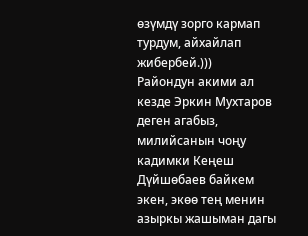өзүмдү зорго кармап турдум, айхайлап жибербей.)))
Райондун акими ал кезде Эркин Мухтаров деген агабыз, милийсанын чоңу кадимки Кеңеш Дүйшөбаев байкем экен, экөө тең менин азыркы жашыман дагы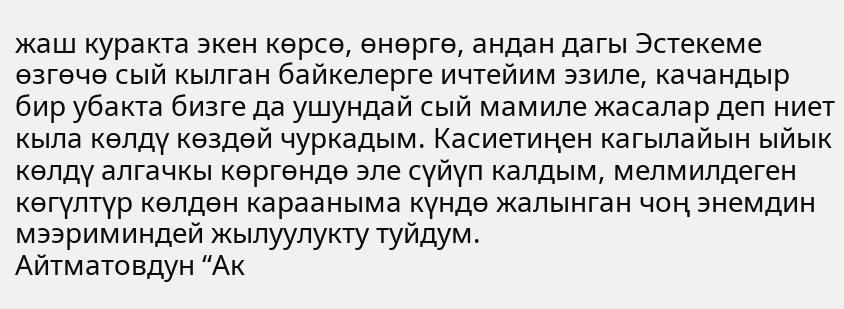жаш куракта экен көрсө, өнөргө, андан дагы Эстекеме өзгөчө сый кылган байкелерге ичтейим эзиле, качандыр бир убакта бизге да ушундай сый мамиле жасалар деп ниет кыла көлдү көздөй чуркадым. Касиетиңен кагылайын ыйык көлдү алгачкы көргөндө эле сүйүп калдым, мелмилдеген көгүлтүр көлдөн карааныма күндө жалынган чоң энемдин мээриминдей жылуулукту туйдум.
Айтматовдун “Ак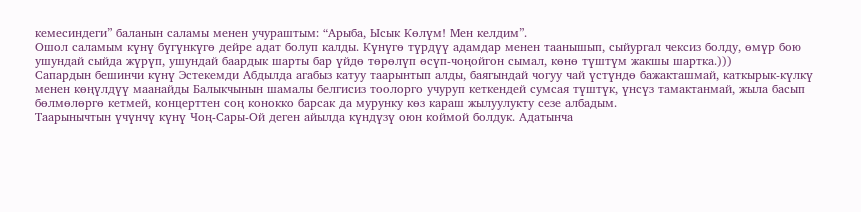кемесиндеги” баланын саламы менен учураштым: “Арыба, Ысык Көлүм! Мен келдим”.
Ошол саламым күнү бүгүнкүгө дейре адат болуп калды. Күнүгө түрдүү адамдар менен таанышып, сыйургал чексиз болду, өмүр бою ушундай сыйда жүрүп, ушундай баардык шарты бар үйдө төрөлүп өсүп-чоңойгон сымал, көнө түштүм жакшы шартка.)))
Сапардын бешинчи күнү Эстекемди Абдылда агабыз катуу таарынтып алды, баягындай чогуу чай үстүндө бажакташмай, каткырык-күлкү менен көңүлдүү маанайды Балыкчынын шамалы белгисиз тоолорго учуруп кеткендей сумсая түштүк, үнсүз тамактанмай, жыла басып бөлмөлөргө кетмей, концерттен соң конокко барсак да мурунку көз караш жылуулукту сезе албадым.
Таарынычтын үчүнчү күнү Чоң-Сары-Ой деген айылда күндүзү оюн коймой болдук. Адатынча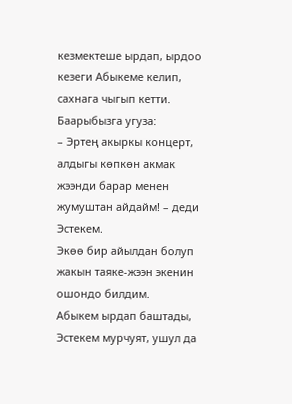кезмектеше ырдап, ырдоо кезеги Абыкеме келип, сахнага чыгып кетти. Баарыбызга угуза:
– Эртең акыркы концерт, алдыгы көпкөн акмак жээнди барар менен жумуштан айдайм! – деди Эстекем.
Экөө бир айылдан болуп жакын таяке-жээн экенин ошондо билдим.
Абыкем ырдап баштады, Эстекем мурчуят, ушул да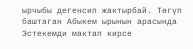ырчыбы дегенсип жактырбай. Төгүп баштаган Абыкем ырынын арасында Эстекемди мактап кирсе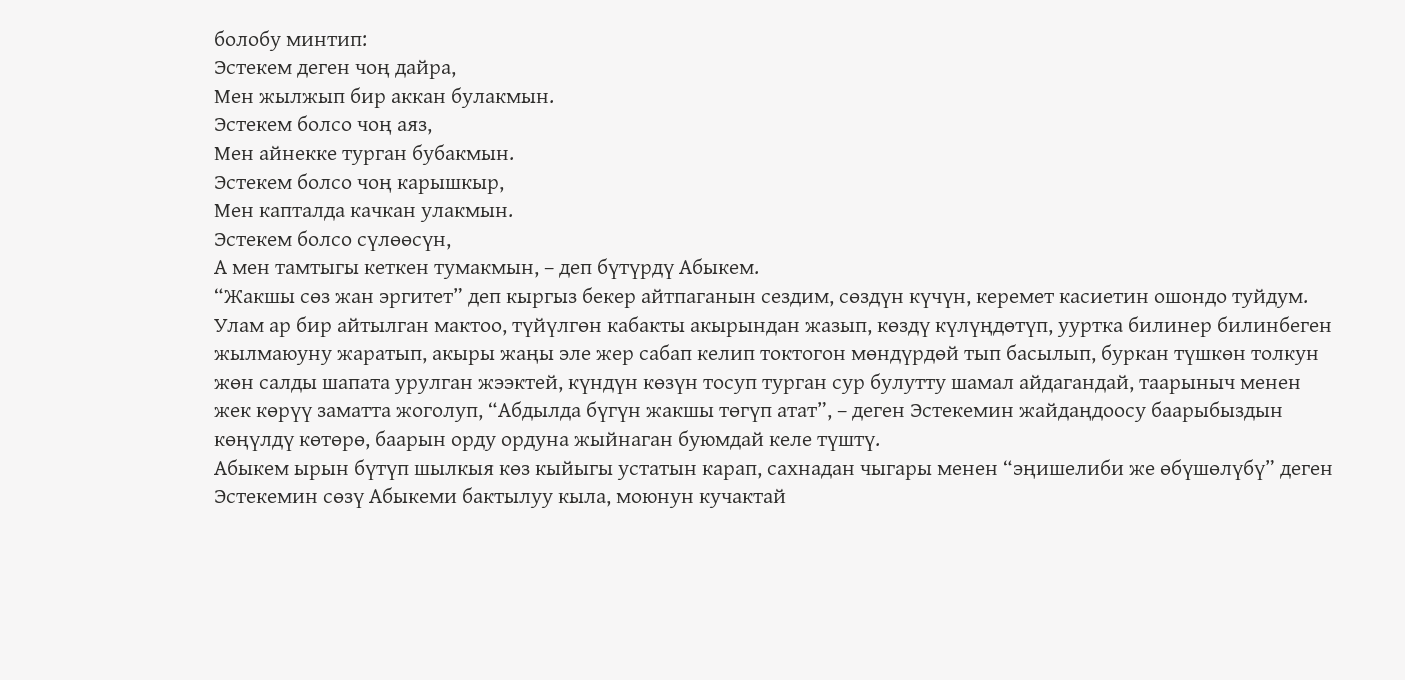болобу минтип:
Эстекем деген чоң дайра,
Мен жылжып бир аккан булакмын.
Эстекем болсо чоң аяз,
Мен айнекке турган бубакмын.
Эстекем болсо чоң карышкыр,
Мен капталда качкан улакмын.
Эстекем болсо сүлөөсүн,
А мен тамтыгы кеткен тумакмын, – деп бүтүрдү Абыкем.
“Жакшы сөз жан эргитет” деп кыргыз бекер айтпаганын сездим, сөздүн күчүн, керемет касиетин ошондо туйдум. Улам ар бир айтылган мактоо, түйүлгөн кабакты акырындан жазып, көздү күлүңдөтүп, ууртка билинер билинбеген жылмаюуну жаратып, акыры жаңы эле жер сабап келип токтогон мөндүрдөй тып басылып, буркан түшкөн толкун жөн салды шапата урулган жээктей, күндүн көзүн тосуп турган сур булутту шамал айдагандай, таарыныч менен жек көрүү заматта жоголуп, “Абдылда бүгүн жакшы төгүп атат”, – деген Эстекемин жайдаңдоосу баарыбыздын көңүлдү көтөрө, баарын орду ордуна жыйнаган буюмдай келе түштү.
Абыкем ырын бүтүп шылкыя көз кыйыгы устатын карап, сахнадан чыгары менен “эңишелиби же өбүшөлүбү” деген Эстекемин сөзү Абыкеми бактылуу кыла, моюнун кучактай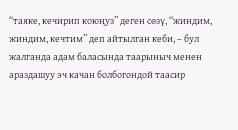“таяке, кечирип коюңуз” деген сөзү, “жиндим, жиндим, кечтим” деп айтылган кеби, – бул жалганда адам баласында таарыныч менен араздашуу эч качан болбогондой таасир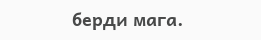берди мага.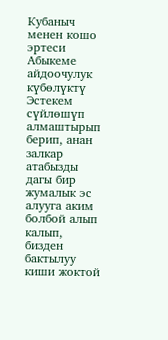Кубаныч менен кошо эртеси Абыкеме айдоочулук күбөлүктү Эстекем сүйлөшүп алмаштырып берип, анан залкар атабызды дагы бир жумалык эс алууга аким болбой алып калып, бизден бактылуу киши жоктой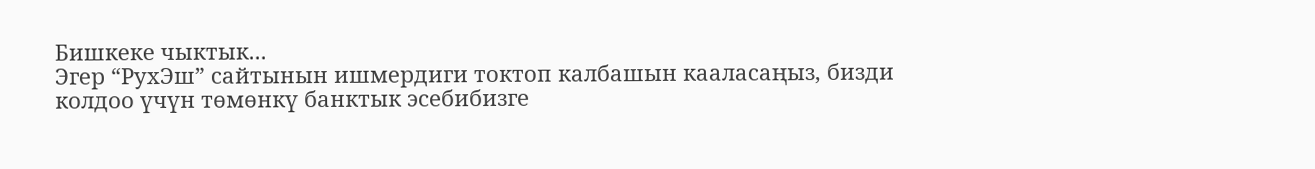Бишкеке чыктык...
Эгер “РухЭш” сайтынын ишмердиги токтоп калбашын кааласаңыз, бизди колдоо үчүн төмөнкү банктык эсебибизге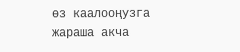өз каалооңузга жараша акча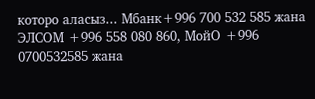которо аласыз... Мбанк+996 700 532 585 жана ЭЛСОМ +996 558 080 860, МойО +996 0700532585 жана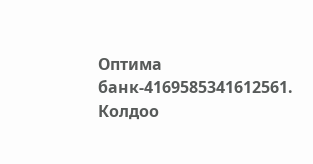Оптима банк-4169585341612561.
Колдоо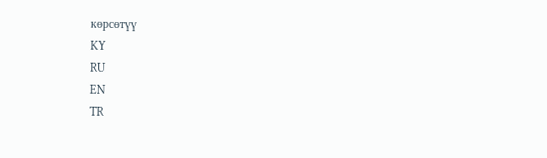көрсөтүү
KY
RU
EN
TR